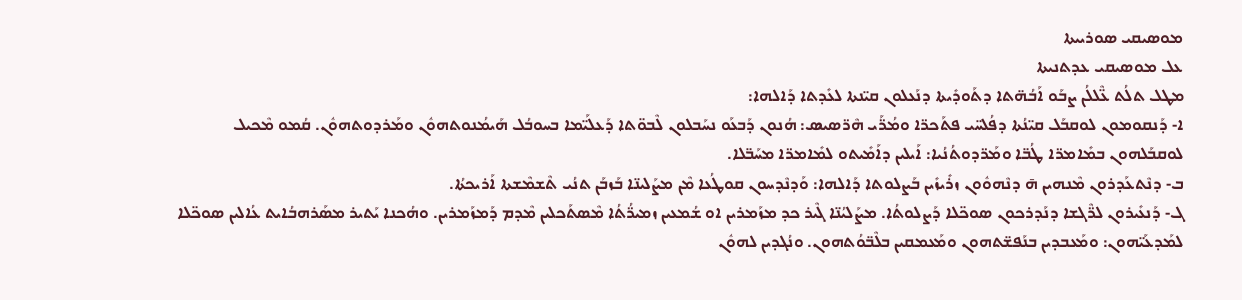ܡܘܣܝܩܝ ܣܘܪܝܝܬܐ
ܥܠ ܡܘܣܝܩܝ ܥܕܬܢܝܬܐ
ܡܛܠ ܬܠܳܬ ܥ̈ܶܠܠܳܢ ܨܒܰܘ ܐܰܒܳܗ̈ܬܐ ܕܬܰܘܕܺܝܬܐ ܕܢܰܥܠܘܢ ܩܝ̈ܢܬܐ ܠܥܺܕܬܐ ܕܰܐܠܗܐ:
ܐ- ܕܰܢܩܘܡܘܢ ܠܘܩܒܰܠ ܩܝ̈ܢܳܬܐ ܕܦܳܠܚ̈ܝ ܦܬܰܟܪ̈ܐ ܘܡܳܪ̈ܰܝ ܗܶܪ̈ܣܝܣ: ܗܳܢܘܢ ܕܰܒܥܰܘ ܢܚܰܒܠܘܢ ܠܶܒܘ̈ܬܐ ܕܰܥܠܰܝ̈ܡܐ ܒܚܘܒܳܠ ܗܰܝܡܳܢܘܬܗܘܽܢ ܘܡܰܪܕܘܬܗܘܽܢ. ܩܳܡܘ ܡܶܟܝܠ ܠܘܩܒܰܠܗܘܢ ܒܡܺܐܡܪ̈ܐ ܛܳܒ̈ܐ ܘܡܰܪ̈ܕܘܬܳܢܳܝܐ: ܐܰܝܠܝܢ ܕܐܰܡܺܝܬܘ ܠܡܺܐܡܪ̈ܐ ܡܚܰܒ̈ܠܐ.
ܒ- ܕܢܶܬܥܰܕܪܘܢ ܡܶܢܗܝܢ ܗ̄ ܕܢܶܗܘܽܘܢ ܙܪܺܝܙܺܝܢ ܒܰܨܠܘܬܐ ܕܰܐܠܗܐ: ܘܰܕܢܶܕܚܘܢ ܩܘܛܳܥܐ ܡܶܢ ܡܨܰܠܝܢ̈ܐ ܒܰܙܒܰܢ ܬܢܳܝ ܬܶܫܡܶܫܬܐ ܐܰܪܝܟܬܳܐ.
ܓ- ܕܰܢܥܺܝܪܘܢ ܠܪ̈ܶܓܫܐ ܕܢܰܕܪܟܘܢ ܣܘܟ̈ܠܐ ܕܰܨܠܘܬܳܐ. ܡܨܰܠܝܳܢ̈ܐ ܓܶܝܪ ܟܕ ܡܙܰܡܪܝܢ ܐܘ ܫܳܡܥܝܢ ܙܡܝܪ̈ܳܬܳܐ ܡܶܣܬܰܟܠܝܢ ܡܶܕܡ ܕܰܡܙܰܡܪܝܢ. ܘܗܳܟܢܐ ܝܰܬܝܪ ܡܣܰܪܗܒܳܐܝܬ ܥܳܐܠܝܢ ܣܘܟ̈ܠܐ ܠܡܰܕܥܰܝ̈ܗܘܢ: ܘܡܰܥܒܕܝܢ ܒܢܰܦܫ̈ܬܗܘܢ ܘܡܰܥܡܩܝܢ ܒܠܶܒ̈ܘܳܬܗܘܢ. ܘܢܳܓܕܝܢ ܠܗܘܽܢ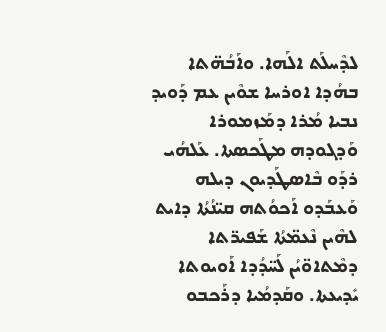ܠܕܶܚܠܰܬ ܐܠܰܗܐ. ܘܐܰܒܳܗ̈ܬܐ ܒܗܳܕܐ ܐܘܪܚܐ ܫܘܶܝܢ ܥܡ ܕܰܘܝܕ ܢܒܝܐ ܡܳܪܐ ܕܡܰܙܡܘܪܐ ܘܰܕܓܘܕܗ ܡܛܰܟܣܬܐ. ܥܰܠܗܳܝ ܪܕܰܘ ܒܶܐܣܛܰܕܝܘܢ ܕܝܠܗ ܘܰܥܒܰܕܘ ܐܰܟܘܳܬܗ ܩܝ̈ܢܳܬܳܐ ܕܐܝܬ ܠܗܶܝܢ ܢܶܥܡ̈ܬܳܐ ܫܰܦܝܪ̈ܬܐ ܕܡܶܬܐܘ̈ܝܳܢ ܠܰܚ̈ܕܳܕܐ ܐܰܘܝܘܬܐ ܝܺܕܝܥܬܐ. ܘܩܰܕܡܳܝܐ ܕܪܰܟܒܘ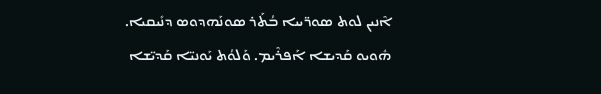ܐܶܢܝܢ ܠܘܬ ܣܘܪ̈ܝܝܐ ܒܳܬܰܪ ܣܘܢܰܗܕܘܣ ܕܢܺܝܩܝܐ. ܗܽܘܝܘ ܩܰܕܝܫܐ ܐܰܦܪܶܝܡ. ܘܰܠܘܳܬ ܝܰܘܢܝ̈ܐ ܩܰܕܝ̈ܫܐ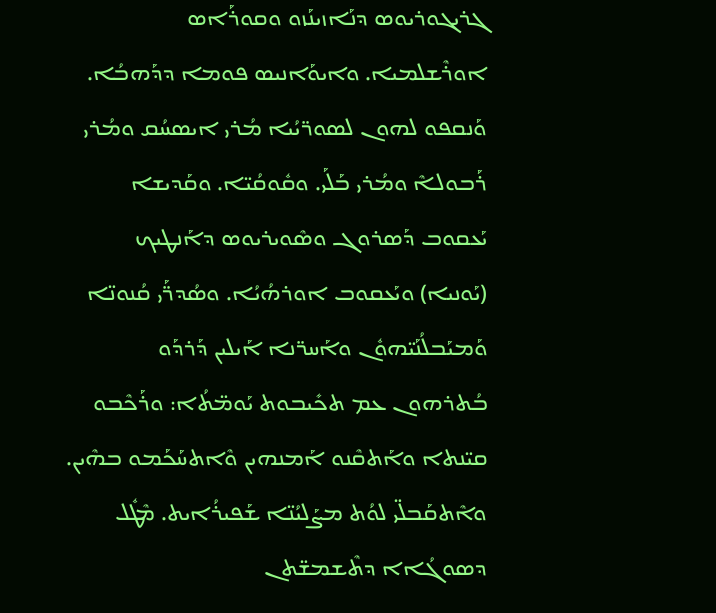ܓܪܝܓܘܪܝܘܣ ܕܢܰܐܙܝܢܰܙܘ ܘܩܘܪܰܐܣ ܐܘܪܶܫܠܡܝܐ. ܘܐܝܘܰܐܢܝܣ ܦܘܡܐ ܕܕܰܗܒܳܐ. ܘܰܢܩܦܘ ܠܗܘܢ ܠܣܘܪ̈ܝܳܝܐ ܡܳܪܝ ܐܝܣܚܳܩ ܘܡܳܪܝ ܪܰܒܘܠܐܶ ܘܡܳܪܝ ܒܰܠܰܝ. ܘܩܽܘܩܳܝ̈ܐ. ܘܩܰܕܝܫܐ ܝܰܥܩܘܒ ܕܰܣܪܘܓ ܘܣܶܘܝܪܝܘܣ ܕܐܰܢܛܝܟ (ܝܰܘܢܝܐ) ܘܝܰܥܩܘܒ ܐܘܪܗܳܝܳܐ. ܘܣܳܕܪ̈ܰܝ ܩܳܢܘܢ̈ܐ ܘܰܡܝܰܒܠܳܢܰܝ̈ܗܘܽܢ ܘܐܰܚܪ̈ܢܐ ܐܰܝܠܝܢ ܕܰܪܕܰܘ ܒܳܬܪܗܘܢ ܥܡ ܬܟܺܝܒܘܬ ܝܰܘܡ̈ܬܳܐ: ܘܪܰܟܶܒܘ ܩܝ̈ܢܬܐ ܘܐܰܬܩܶܢܘ ܐܰܡܢܗܝܢ ܘܶܐܬܚܰܟܰܡܘ ܒܗܶܝܢ. ܘܐܶܬܩܰܒܠ̈ܝ ܠܘܳܬ ܡܨܰܠܝܳܢ̈ܐ ܫܰܦܝܪܳܐܝܬ. ܡܶܛܽܠ ܕܣܘܓܳܐܐ ܕܬܶܫܡܫ̈ܬܢ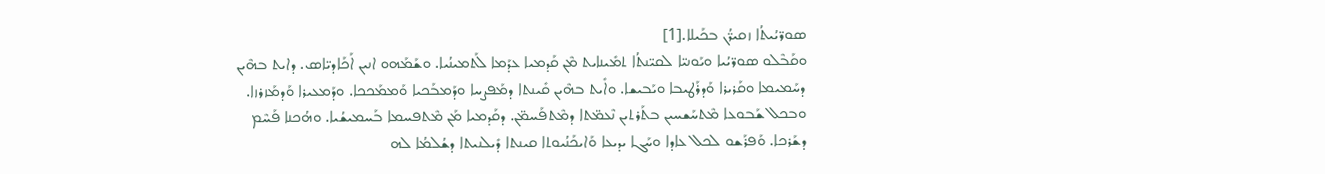ܣܘܪ̈ܝܳܝܬܳܐ ܙܩܝܪ̈ܳܢ ܒܟܰܝܠܐ.[1]
ܘܩܰܒܶܠܘ ܣܘܪ̈ܝܳܝܐ ܘܝܰܘܢܝ̈ܐ ܠܩܝ̈ܢܬܳܐ ܬܡܺܝܢܐܝܬ ܡܶܢ ܩܰܕܡܝܐ ܥܕܰܡܐ ܠܰܬܡܝܢܳܝܐ. ܘܫܰܡܰܗܘ ܐܢܝܢ ܐܰܟܰܐܕܝ̈ܐܣ. ܕܐܝܬ ܒܗܶܝܢ ܕܚܰܡܝܡܐ ܘܩܰܪܝܪܐ ܘܰܕܪܰܛܝܒܐ ܘܝܰܒܝܫܐ. ܘܐܺܝܬ ܒܗܶܝܢ ܩܺܝܢܬܐ ܕܡܰܦܨܚܐ ܘܕܰܡܒܰܟܝܐ ܘܰܡܡܰܟܟܐ. ܘܕܰܡܥܝܪܐ ܘܰܕܡܰܙܪܙܐ. ܘܒܟܠ ܫܰܒܘܥܐ ܡܶܬܚܰܫܚܝܢ ܒܬܰܪܬܝܢ ܢܶܥܡ̈ܬܐ ܕܡܶܬܦܰܚܡ̈ܢ. ܕܩܰܕܡܝܐ ܡܰܢ ܡܶܬܦܚܡܐ ܒܰܚܡܝܫܳܝܐ. ܘܗܳܟܢܐ ܦܰܚܶܡ ܕܫܰܪܟܐ. ܘܰܦܪܰܫܘ ܠܟܠ ܥܐܕܐ ܘܚܰܓܐ ܝܕܝܥܐ ܘܰܐܝܟܰܢܳܝܘܬܐ ܩܝܢܬܐ ܕܺܝܠܢܝܬܐ ܕܫܳܠܡܳܐ ܠܗ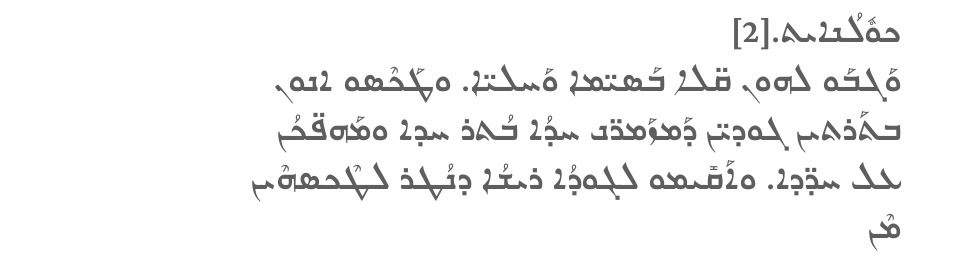ܟܘܽܠܳܢܐܝܬ.[2]
ܘܰܓܒܰܘ ܠܗܘܢ ܩ̈ܠܐ ܒܰܣܝ̈ܡܐ ܘܰܚܠܝ̈ܐ. ܘܛܰܟܶܣܘ ܐܢܘܢ ܒܬܰܪܬܝܢ ܓܘܕܝ̈ܢ ܕܰܡܙܰܡܪ̈ܢ ܚܕܳܐ ܒܳܬܪ ܚܕܐ ܘܡܰܗܦ̈ܟܳܢ ܥܠ ܚܕ̈ܕܐ. ܘܐܰܩܺܝܡܘ ܠܓܘܕܳܐ ܪܝܫܳܐ ܕܢܳܛܪ ܠܛܶܟܣܗܶܝܢ ܡܶܢ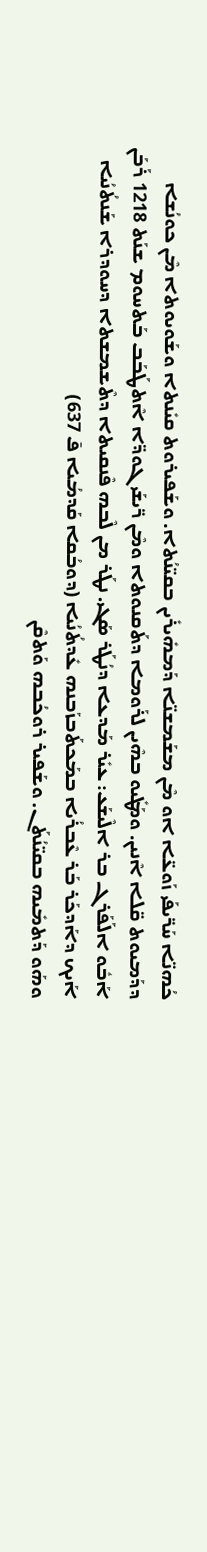ܟܳܗܢ̈ܐ ܚܰܪ̈ܝܦܰܝ ܙܰܘܥ̈ܐ ܐܘ ܡܶܢ ܡܫܰܡܫܢ̈ܐ ܕܰܡܗܺܝܪܺܝܢ ܒܩܝ̈ܢܳܬܐ. ܘܫܰܦܝܪܘܬ ܩܝܺܢܬܐ ܘܫܰܘܝܘܬܐ ܡܶܢ ܟܘܢܳܫܐ ܕܕܰܡܝܘܬ ܩ̈ܠܐ ܐܶܢܝܢ. ܘܡܰܛܺܝܘ ܒܗܶܝܢ ܠܪܰܘܡܐ ܕܬܰܩܢܘܬܐ ܘܡܶܢ ܪ̈ܝܫܰܝ ܓܘܕ̈ܐ ܐܶܬܛܰܒܰܒ ܒܰܬܚܘܡ ܫܢܰܬ 1218 ܪܰܒܰܢ ܐܰܒܽܘ ܐܠܰܦܰܪܓ ܒܪ ܐܠܶܝܫܰܥ: ܥܝܺܪ ܡܰܕܥܐ ܕܢܳܛܰܪ ܣܰܓܝ. ܢܛܰܪ ܡܢ ܠܶܒܗ ܦܶܢܩܝܬܐ ܕܬܶܫܡܫܬܐ ܕܚܘܕܪܐ ܫܰܢܬܳܢܳܝܐ ܐܰܝܟ ܕܐܰܕܟܰܪ ܒܰܪ ܥܶܒܪܳܝܐ ܒܡܰܟܬܰܒܙܰܒܢܗ ܥܺܕܬܳܢܳܝܐ (ܕܘܒܳܩܐ ܩܰܕܡܳܝܐ ܦ̄ 637)
ܘܗܰܘ ܕܰܬܡܺܝܗ ܒܩܝ̈ܢܳܬܰܢ. ܘܫܰܦܝܪ ܪܘܟܳܒܗ ܘܰܬܩܶܢ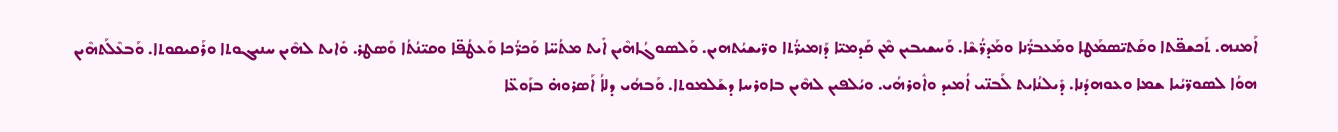ܐܰܡܢܗ. ܬܰܟܫܦ̈ܬܐ ܘܩܰܬܝ̈ܣܡܰܛܐ ܘܡܰܥܒܪ̈ܳܢܐ ܘܡܰܕܪ̈ܳܫܶܐ. ܘܰܚܫܝܒܝܢ ܡܶܢ ܩܰܕܡܝ̈ܐ ܕܰܙܡܝܪ̈ܳܬܐ ܘܪ̈ܝܫܝܳܬܗܝܢ. ܘܰܠܣܘܓܳܐܗܶܝܢ ܐܺܝܬ ܡܬܳܚ̈ܐ ܘܰܟܪ̈ܳܟܐ ܘܰܥܛܳܦ̈ܐ ܘܩܝ̈ܢܳܬܳܐ ܘܰܣܛܪ. ܘܺܐܝܬ ܠܗܶܝܢ ܚܢܝܓܘܬܐ ܘܪܰܩܝܩܘܬܐ. ܘܰܒܥܶܠܰܬܗܶܝܢ ܗܘܳܐ ܠܣܘܪ̈ܝܳܝܐ ܫܡܐ ܘܥܘܗܕܳܢܐ. ܕܺܝܠܢܳܐܝܬ ܠܰܒܢ̈ܝ ܐܳܡܝܕ ܘܐܽܘܪܗܳܝ. ܘܝܳܠܦܝܢ ܠܗܶܝܢ ܒܐܘܪܚܐ ܕܫܰܠܡܘܬܐ. ܘܰܒܗܳܝ ܕܠܐܳ ܐܰܣܪܘܗ̇ ܒܙܰܘܥ̈ܐ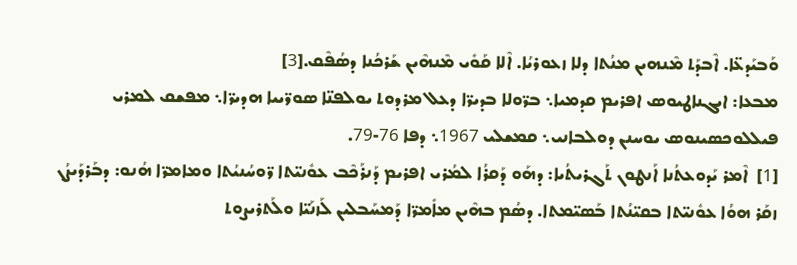ܘܰܒܝܰܕܥ̈ܐ. ܐܶܒܕܰܬ ܡܶܢܗܝܢ ܡܢܳܬܐ ܕܠܐ ܙܥܘܪܝܳܐ. ܐܶܠܐ ܩܰܘܺܝ ܡܶܢܗܶܝܢ ܫܰܪܟܳܢܐ ܕܣܳܦܶܩ.[3]
ܡܒܥܐ: ܐܝܓܢܐܛܝܘܣ ܐܦܪܝܡ ܩܕܡܝܐ܆ ܒܪ̈ܘܠܐ ܒܕܝܪ̈ܐ ܕܥܠ ܡܪܕܘܬ ܝܘܠܦܢ̈ܐ ܣܘܪ̈ܝܝܐ ܗܕܝܪ̈ܐ܆ ܡܦܫܩ ܠܡܪܝ ܦܝܠܠܘܟܣܝܢܘܣ ܝܘܚܢܢ ܕܘܠܒܐܢܝ܆ ܩܡܫܠܝ 1967܆ ܕܦܐ 76-79.
[1]  ܐܶܡܪ ܝܰܕܘܥܬܳܢܐ ܐܰܢܛܘܢ ܬܰܓܪܝܬܳܝܐ: ܕܗܰܘ ܕܰܩܪܳܐ ܠܡܳܪܝ ܐܦܪܝܡ ܕܰܢܪܰܟܶܒ ܥܘܽܢܝ̈ܬܐ ܪ̈ܘܚܳܢܝܳܬܐ ܘܡܐܡܪ̈ܐ ܗܳܢܘ: ܕܒܰܪܕܰܝܨܳܢ ܙܩܰܪ ܗܘܳܐ ܥܘܽܢܝ̈ܬܐ ܒܩܝ̈ܢܳܬܐ ܒܰܣܝ̈ܡܬܐ. ܕܣܳܡ ܒܗܶܝܢ ܡܐܺܡܪ̈ܐ ܕܰܡܚܰܒܠܝܢ ܠܰܙܢܰܝ̈ܐ ܘܠܰܬܪܝܨܘܬ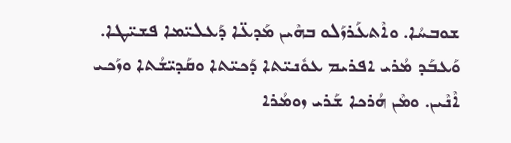ܫܘܒܚܳܐ. ܘܐܶܬܥܰܪܙܰܠܘ ܒܗܶܝܢ ܡܰܕܥ̈ܐ ܕܰܥܠܝ̈ܡܐ ܦܫܝ̈ܛܐ. ܘܰܥܒܰܕ ܡܳܪܝ ܐܦܪܝܡ ܥܘܽܢܝ̈ܬܐ ܕܰܟܝ̈ܬܐ ܘܩܰܕܝ̈ܫܳܬܐ ܘܙܰܟܝ ܐܶܢܶܝܢ. ܘܡܶܢ ܗܳܪܟܐ ܫܰܪܝ ܙܘܡܳܪܐ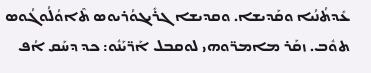ܥܺܕܬܳܢܳܝܐ ܘܩܰܕܝܫܐ. ܘܩܕܝܫܐ ܓܪܺܝܓܘܳܪܝܘܣ ܬܶܐܘܳܠܳܘܓܳܘܣ ܬܘܽܒ. ܙܩܰܪ ܡܐܡܪ̈ܘܗܝ ܠܘܩܒܠ ܐܰܪ̈ܝܰܢܽܘ: ܟܕ ܕܚܰܩ ܐܳܦ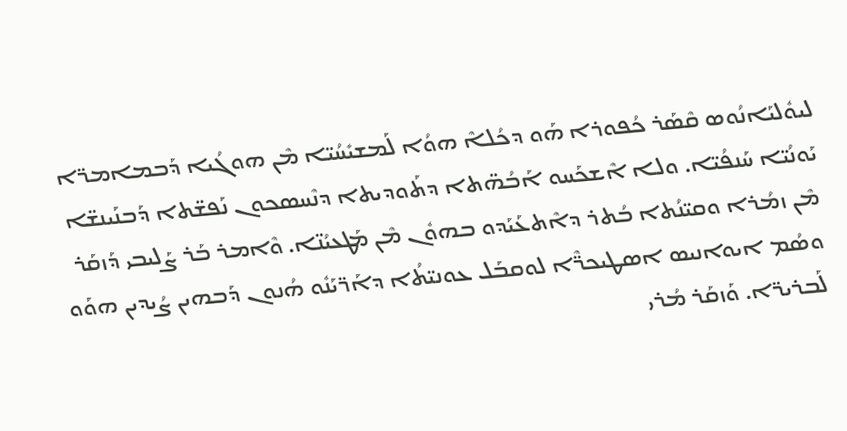ܠܝܘܽܠܝܰܐܢܳܘܣ ܩܶܣܰܪ ܟܳܦܘܪܐ ܗܰܘ ܕܟܳܠܐܶ ܗܘܳܐ ܠܰܡܫܝܺܚܳܝ̈ܐ ܡܶܢ ܗܘܓܳܝܐ ܕܰܒܡܐܡܪ̈ܐ ܝܰܘܢܳܝ̈ܐ ܚܰܢܦܳܝ̈ܐ. ܘܠܐ ܐܶܫܟܰܚܘ ܐܰܒܳܗ̈ܬܐ ܕܬܰܘܕܝܬܐ ܕܢܶܚܣܟܘܢ ܢܰܦܫ̈ܬܐ ܕܰܒܢܰܝܢܫ̈ܐ ܡܶܢ ܙܡܳܪܐ ܘܩܝ̈ܢܳܬܐ ܒܳܬܪ ܕܐܶܬܥܰܝܰܕܘ ܒܗܘܽܢ ܡܶܢ ܡܰܛܥܝܳܢ̈ܐ. ܘܶܐܡܪ ܒܰܪ ܨܰܠܝܒܝ ܕܰܙܩܰܪ ܘܣܳܡ ܐܝܘܐܢܝܣ ܐܣܛܝܟܪ̈ܶܐ ܠܘܩܒܰܠ ܥܘܢܝ̈ܬܳܐ ܕܐܰܪ̈ܝܰܢܽܘ ܗܳܢܘܢ ܕܰܒܗܝܢ ܨܳܝܕܝܢ ܗܘܰܘ ܠܰܒܪܝܪ̈ܐ. ܘܰܙܩܰܪ ܡܳܪܝ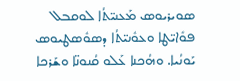ܣܘܝܪܝܘܣ ܡܰܥܢܝ̈ܬܳܐ ܠܘܩܒܠ ܦܘܺܐܝ̈ܛܐ ܘܥܘܽܢܝ̈ܬܳܐ ܕܣܘܽܣܛܝܘܣ ܝܰܘܢܳܝܐ. ܘܗܳܟܢܐ ܥܰܠܘ ܩܳܢܘܢ̈ܐ ܘܫܰܪܟܐ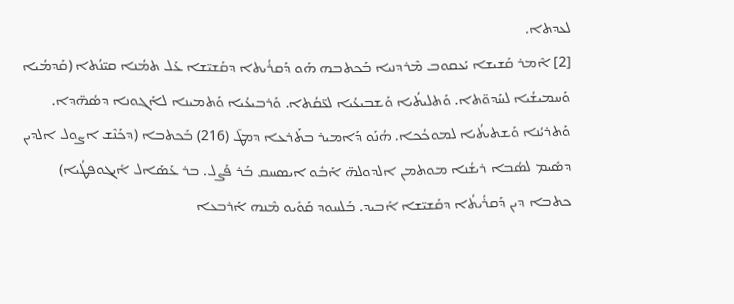ܠܥܕܬܐ.
[2] ܐܶܡܪ ܩܰܫܝܫܐ ܝܰܥܩܘܒ ܡܶܪܕܢܝܐ ܒܰܟܬܒܗ ܗܰܘ ܕܰܩܪܳܝܬܐ ܕܩܰܫܝ̈ܫܐ ܥܰܠ ܬܡܳܢܐ ܩܝ̈ܢܳܬܐ (ܩܰܕܡܳܝܐ ܘܰܚܡܝܫܳܝܐ ܠܚܰܕܘ̈ܬܐ. ܘܰܬܠܝܬܳܝܐ ܘܰܫܒܝܥܳܝܐ ܠܥ̈ܩܳܬܐ. ܘܰܪܒܝܥܳܝܐ ܘܰܬܡܝܢܐ ܠܐܰܓܘܢܐ ܕܣܳܗ̈ܕܐ. ܘܰܬܪܝܳܢܐ ܘܰܫܬܝܬܳܝܐ ܠܡܘܟܳܟܐ. ܗܳܢܰܘ ܕܰܐܡܝܪ ܒܬܰܪܥܐ ܕܡܛ̄ (216) ܒܰܟܬܒܐ (ܕܟܰܢܶܫ ܐܨܘܠ ܐܠܕܝܢ ܕܣܺܝܡ ܠܣܳܒܐ ܪܝܫܳܢܐ ܡܘܬܡܢ ܐܠܕܘܠܗ̈ ܐܰܒܽܘ ܐܝܣܚܩ ܒܰܪ ܦܰܨܠ. ܒܪ ܥܰܣܰܐܠ ܐܺܝܓܘܦܛܳܝܐ) ܟܬܒܐ ܕܝܢ ܕܰܩܪܳܝܬܳܐ ܕܩܰܫܝ̈ܫܐ ܐܰܒܝܕ. ܒܰܠܚܘܕ ܩܰܘܺܝܘ ܡܶܢܗ ܐܰܪܒܥܐ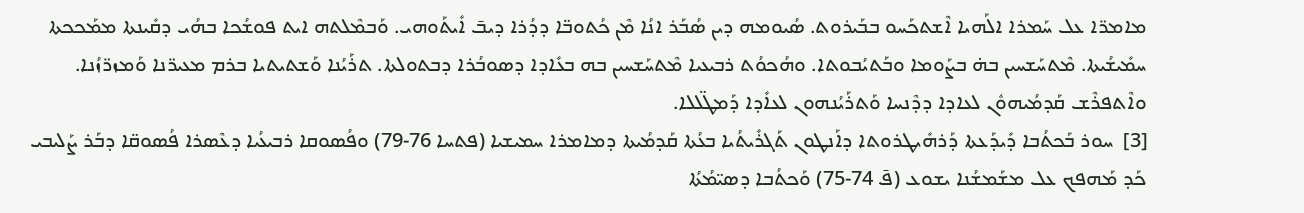ܡܐܡܪ̈ܐ ܥܠ ܚܰܡܪܐ ܐܠܰܗܝܐ ܐܶܫܬܟܰܚܘ ܒܒܰܝܪܘܬ. ܣܳܝܘܡܗ ܕܝܢ ܣܳܒܰܪ ܐܢܳܐ ܡܶܢ ܟܳܬܘܒ̈ܐ ܕܕܳܪܐ ܕܝܒ̄ ܐܺܝܬܰܘܗܝ. ܘܰܒܡܶܠܬܗ ܐܝܬ ܦܘܫܳܟܐ ܒܗܳܝ ܕܩܺܝܢܬܐ ܡܡܰܟܟܬܐ ܚܡܺܝܫܳܝܬܐ. ܡܶܬܚܰܫܚܝܢ ܒܗ̇ ܒܨܰܘܡܐ ܘܒܰܬܝܳܒܘܬܐ. ܘܗܳܟܘܳܬ ܪܒܝܥܝܐ ܡܶܬܚܰܫܚܝܢ ܒܗ ܒܥܺܐܕܐ ܕܣܘܒܳܪܐ ܕܒܬܘܠܬܐ. ܬܪܰܝܳܢܐ ܘܰܫܬܝܬܝܐ ܒܪܡ ܡܥܝܪ̈ܢܐ ܘܰܡܙܪ̈ܙܳܢܐ. ܘܐܶܬܦܪܶܫ ܩܰܕܡܳܝܗܘܽܢ ܠܥܐܕܐ ܕܕܶܢܚܐ ܘܰܬܪܰܝܳܢܗܘܢ ܠܥܐܺܕܐ ܕܰܡܛ̈ܠܠܐ.
[3]  ܚܘܪ ܒܰܟܬܳܒܐ ܕܺܝܕܰܥܬܐ ܕܰܪܗܺܝܛܪܘܬܐ ܕܐܰܢܛܘܢ ܬܰܓܪܺܝܬܳܝܐ ܒܥܳܬܐ ܩܰܕܡܳܝܬܐ ܕܡܐܡܪܐ ܚܡܝܫܝܐ (ܦܬܚܐ 76-79) ܘܦܳܣܘܩܐ ܪܒܝܥܳܝܐ ܕܥܶܣܪܐ ܦܳܣܘܩ̈ܐ ܕܒܰܪ ܨܰܠܝܒܝ ܟܰܕ ܡܰܗܦܟ ܥܠ ܡܫܰܡܫܳܢܐ ܝܫܘܥ (ܦ̄ 74-75) ܘܰܟܬܳܒܐ ܕܣܝ̈ܡܳܬܳܐ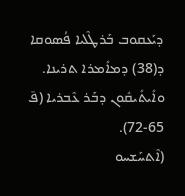ܕܝܰܥܩܘܒ ܒܰܪܛܶܠܝܐ ܦܳܣܘܩܐ ܕ(38) ܕܡܐܺܡܪܐ ܬܪܝܢܐ. ܘܐܺܝܬܺܝܩܽܘܢ ܕܒܰܪ ܥܶܒܪܝܐ (ܦ̄ 65-72).
(ܐܶܬܚܰܫܚܘ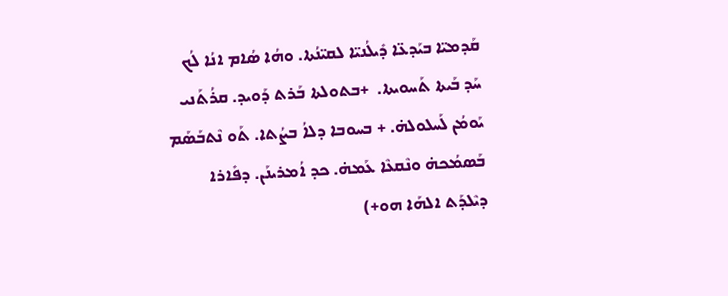ܩܰܕܡܝ̈ܐ ܒܝܰܕܥ̈ܐ ܕܺܝܠܳܢܝ̈ܐ ܠܩܝ̈ܢܳܬܐ. ܘܗܳܐ ܣܳܐܡ ܐܢܳܐ ܠܳܟ ܚܰܕ ܒܰܝܬܐ ܬܰܚܘܝܬܐ.  +ܒܬܘܠܬܐ ܒܰܪܬ ܕܰܘܝܕ. ܩܪܳܬܰܢܝ ܝܰܘܡܳܢ ܠܰܚܠܘܠܗ̇. + ܒܚܘܒܐ ܕܠܐܳ ܒܨܳܬܐ. ܬܰܘ ܢܶܬܒܰܣܰܡ ܒܰܣܡܳܟܗ̇ ܘܢܶܩܥܶܐ ܥܰܡܗ̇. ܟܕ ܐܳܡܪܝܢܰܢ. ܕܦܺܐܪܐ ܕܝܶܠܕܰܬ ܐܠܗܰܐ ܗܘ+)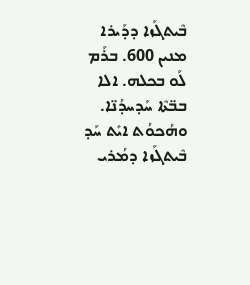ܒܶܝܬܓܰܙܐ ܕܕܰܝܪܐ ܡܢܝܢ 600. ܒܪܰܡ ܠܰܘ ܒܟܠܗ. ܐܠܐ ܒܒ̈ܬܶܐ ܚܰܕܚܕܳܢ̈ܐ. ܘܗܳܟܘܳܬ ܐܝܺܬ ܚܰܕ ܒܶܝܬܓܰܙܐ ܕܡܳܪܝ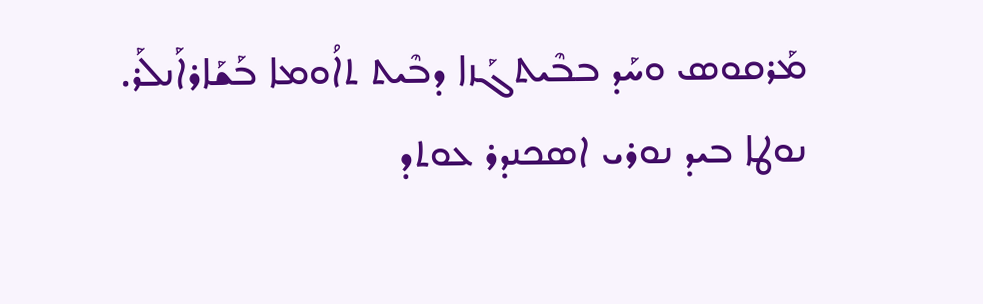ܡܰܪܩܘܣ ܘܚܰܕ ܒܒܶܝܬܓܰܙܐ ܕܒܶܝܬ ܬܐܳܘܡܐ ܒܰܫܰܐܪܐܰܢܠܰܪ.
ܢܘܛܐ ܒܝܕ ܢܘܪܝ ܐܣܟܢܕܪ ܥܘܬܕ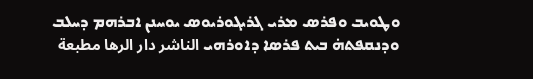ܘܛܘܝܒ ܘܦܪܣ ܡܪܝ ܓܪܝܓܘܪܝܘܣ ܝܘܚܢܢ ܐܒܪܗܡ ܕܚܠܒ ܘܕܢܩܦܬܗ̇ ܒܝܬ ܦܪܣܐ ܕܐܘܪܗܝ الناشر دار الرها مطبعة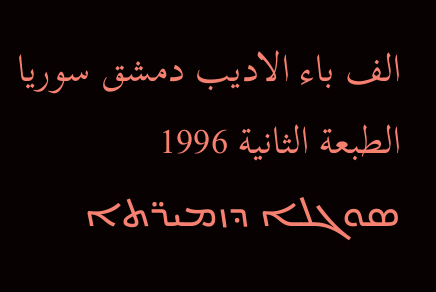الف باء الاديب دمشق سوريا الطبعة الثانية 1996
ܣܘܓܠܐ ܕܙܡܝܪ̈ܬܐ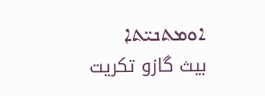ܐܘܡܬܢܝ̈ܬܐ
بيث گازو تكريت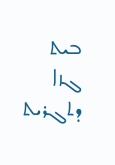ܒܝܬ ܓܙܐ ܕܬܓܪܝܬ